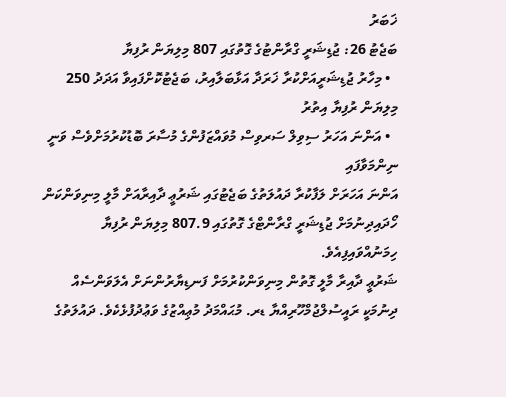ޚަބަރު
ބަޖެޓު 26: ޖުޑިޝަރީ ގްރާންޓުގެ ގޮތުގައި 807 މިލިޔަން ރުފިޔާ
  • މިހާރު ޖުޑިޝަރީއަށްކުރާ ޚަރަދާ އަޅާބަލާއިރު، ބަޖެޓުކޮށްފައިވާ އަދަދު 250 މިލިޔަން ރުފިޔާ އިތުރު
  • އަންނަ އަހަރު ސިވިލް ސަރވިސް މުވައްޒަފުންގެ މުސާރަ ބޮޑުކުރުމަށްވެސް ވަނީ ނިންމަވާފައި
އަންނަ އަހަރަށް ލަފާކުރާ ދައުލަތުގެ ބަޖެޓުގައި ޝަރުޢީ ދާއިރާއަށް މާލީ މިނިވަންކަން ހޯދައިދިނުމަށް ޖުޑިޝަރީ ގްރާންޓްގެ ގޮތުގައި 807.9 މިލިޔަން ރުފިޔާ ހިމަނުއްވައިފިއެވެ.
ޝަރުޢީ ދާއިރާ މާލީ ގޮތުން މިނިވަންކުރުމަށް ފަނޑިޔާރުންނަށް އެލަވަންސެއް ދިނުމަކީ ރައީސުލްޖުމްހޫރިއްޔާ ޑރ. މުޙައްމަދު މުޢިއްޒުގެ ވަޢުދުފުޅެކެވެ. ދައުލަތުގެ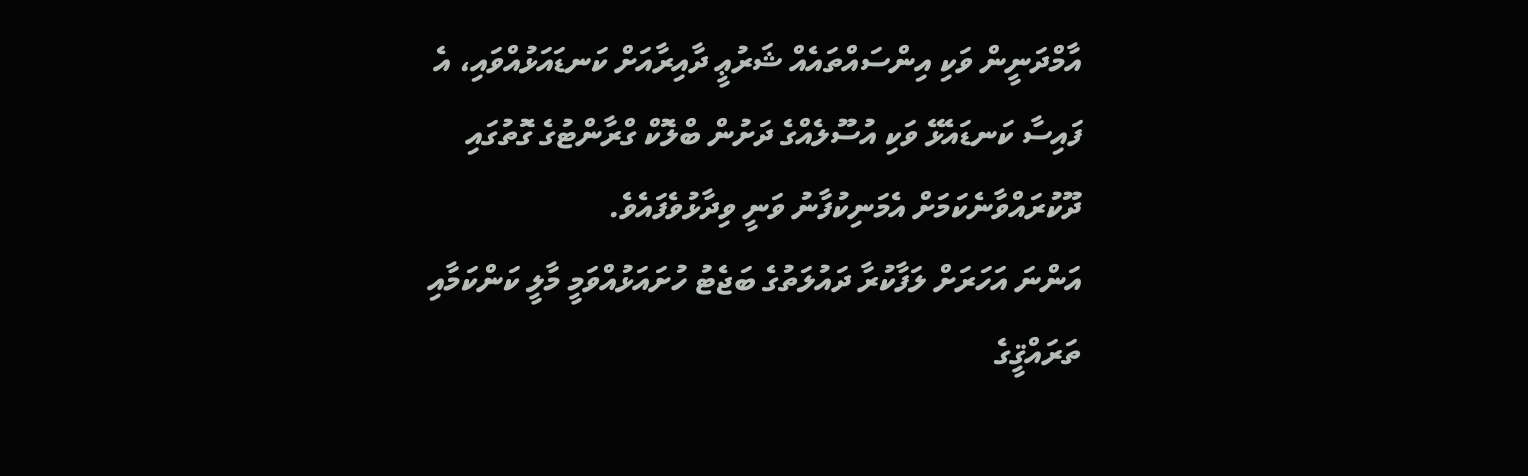އާމްދަނީން ވަކި އިންސައްތައެއް ޝަރުޢީ ދާއިރާއަށް ކަނޑައަޅުއްވައި، އެ ފައިސާ ކަނޑައެޅޭ ވަކި އުސޫލެއްގެ ދަށުން ބްލޮކް ގްރާންޓުގެ ގޮތުގައި ދޫކުރައްވާނެކަމަށް އެމަނިކުފާނު ވަނީ ވިދާޅުވެފައެވެ.
އަންނަ އަހަރަށް ލަފާކުރާ ދައުލަތުގެ ބަޖެޓު ހުށައަޅުއްވަމީ މާލީ ކަންކަމާއި ތަރައްޤީގެ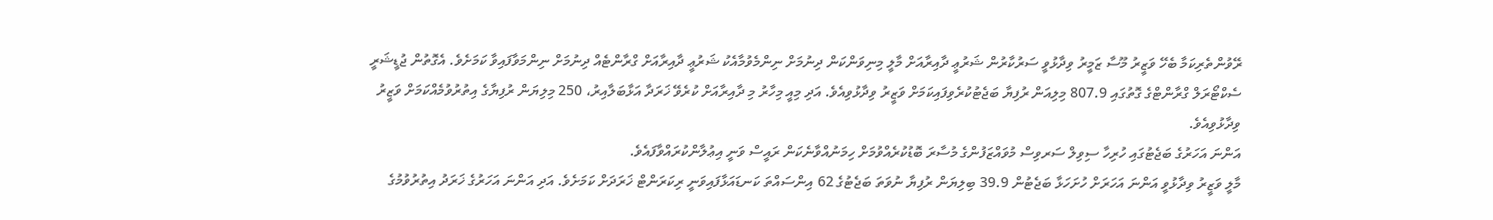ރޭވުންތެރިކަމާ ބެހޭ ވަޒީރު މޫސާ ޒަމީރު ވިދާޅުވީ ސަރުކާރުން ޝަރުޢީ ދާއިރާއަށް މާލީ މިނިވަންކަން ދިނުމަށް ނިންމެވުމާއެކު ޝަރުޢީ ދާއިރާއަށް ގްރާންޓެއް ދިނުމަށް ނިންމަވާފައިވާ ކަމަށެވެ. އެގޮތުން ޖުޑީޝަރީ ސެކްޓޯރަލް ގްރާންޓްގެ ގޮތުގައި 807.9 މިލިއަން ރުފިޔާ ބަޖެޓުކުރެވިފައިކަމަށް ވަޒީރު ވިދާޅުވިއެވެ. އަދި މިއީ މިހާރު މި ދާއިރާއަށް ކުރެވޭ ޚަރަދާ އަޅާބަލާއިރު، 250 މިލިޔަން ރުފިޔާގެ އިތުރުވުމެއްކަމަށް ވަޒީރު ވިދާޅުވިއެވެ.
އަންނަ އަހަރުގެ ބަޖެޓުގައި ހުރިހާ ސިވިލް ސަރވިސް މުވައްޒަފުންގެ މުސާރަ ބޮޑުކުރެއްވުމަށް ހިމަނުއްވާނެކަން ރައީސް ވަނީ އިޢުލާންކުރައްވާފައެވެ.
މާލީ ވަޒީރު ވިދާޅުވީ އަންނަ އަހަރަށް ހުށަހަޅާ ބަޖެޓުން 39.9 ބިލިޔަން ރުފިޔާ ނުވަތަ ބަޖެޓުގެ 62 އިންސައްތަ ކަނޑައަޅާފައިވަނީ ރިކަރަންޓް ޚަރަދަށް ކަމަށެވެ. އަދި އަންނަ އަހަރުގެ ޚަރަދު އިތުރުވުމުގެ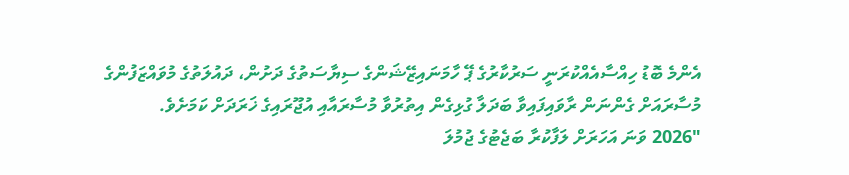އެންމެ ބޮޑު ހިއްސާއެއްކުރަނީ ސަރުކާރުގެ ޕޭ ހާމަނައިޒޭޝަންގެ ސިޔާސަތުގެ ދަށުން، ދައުލަތުގެ މުވައްޒަފުންގެ މުސާރައަށް ގެންނަން ރާވައިފައިވާ ބަދަލާ ގުޅިގެން އިތުރުވާ މުސާރައާއި އުޖޫރައިގެ ޚަރަދަށް ކަމަށެވެ.
"2026 ވަނަ އަހަރަށް ލަފާކުރާ ބަޖެޓުގެ ޖުމުލަ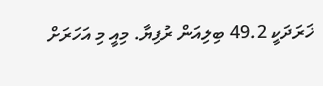ޚަރަދަކީ 49.2 ބިލިއަން ރުފިޔާ. މިއީ މި އަހަރަށް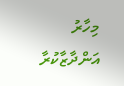މިހާރު އަންދާޒާކުރާ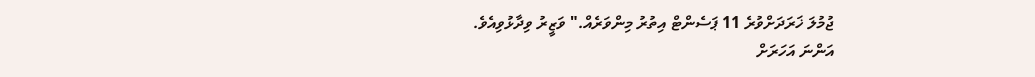ޖުމުލަ ޚަރަދަށްވުރެ 11 ޕަސެންޓް އިތުރު މިންވަރެއް." ވަޒީރު ވިދާޅުވިއެވެ.
އަންނަ އަހަރަށް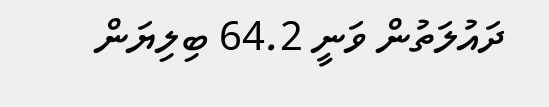ދައުލަތުން ވަނީ 64.2 ބިލިޔަން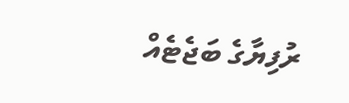ރުފިޔާގެ ބަޖެޓެއް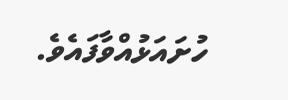ހުށައަޅުއްވާފައެވެ.